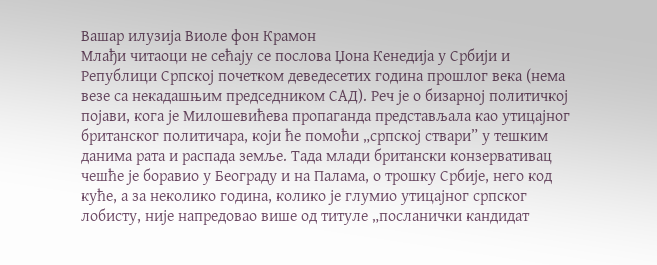Вашар илузија Виоле фон Крамон
Млађи читаоци не сећају се послова Џона Кенедија у Србији и Републици Српској почетком деведесетих година прошлог века (нема везе са некадашњим председником САД). Реч је о бизарној политичкој појави, кога је Милошевићева пропаганда представљала као утицајног британског политичара, који ће помоћи „српској ствари” у тешким данима рата и распада земље. Тада млади британски конзервативац чешће је боравио у Београду и на Палама, о трошку Србије, него код куће, а за неколико година, колико је глумио утицајног српског лобисту, није напредовао више од титуле „посланички кандидат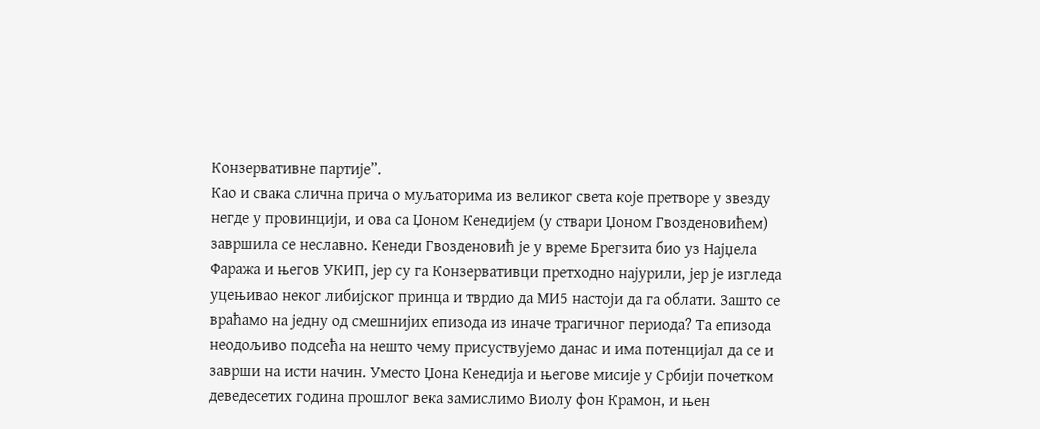Конзервативне партије”.
Као и свака слична прича о муљаторима из великог света које претворе у звезду негде у провинцији, и ова са Џоном Кенедијем (у ствари Џоном Гвозденовићем) завршила се неславно. Кенеди Гвозденовић је у време Брегзита био уз Најџела Фаража и његов УКИП, јер су га Конзервативци претходно најурили, јер је изгледа уцењивао неког либијског принца и тврдио да МИ5 настоји да га облати. Зашто се враћамо на једну од смешнијих епизода из иначе трагичног периода? Та епизода неодољиво подсећа на нешто чему присуствујемо данас и има потенцијал да се и заврши на исти начин. Уместо Џона Кенедија и његове мисије у Србији почетком деведесетих година прошлог века замислимо Виолу фон Крамон, и њен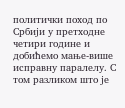политички поход по Србији у претходне четири године и добићемо мање-више исправну паралелу. С том разликом што је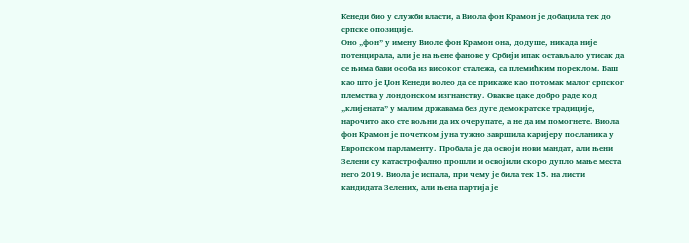Кенеди био у служби власти, а Виола фон Крамон је добацила тек до српске опозиције.
Оно „фон” у имену Виоле фон Крамон она, додуше, никада није потенцирала, али је на њене фанове у Србији ипак остављало утисак да се њима бави особа из високог сталежа, са племићким пореклом. Баш као што је Џон Кенеди волео да се прикаже као потомак малог српског племства у лондонском изгнанству. Овакве цаке добро раде код „клијената” у малим државама без дуге демократске традиције, нарочито ако сте вољни да их очерупате, а не да им помогнете. Виола фон Крамон је почетком јуна тужно завршила каријеру посланика у Европском парламенту. Пробала је да освоји нови мандат, али њени Зелени су катастрофално прошли и освојили скоро дупло мање места него 2019. Виола је испала, при чему је била тек 15. на листи кандидата Зелених, али њена партија је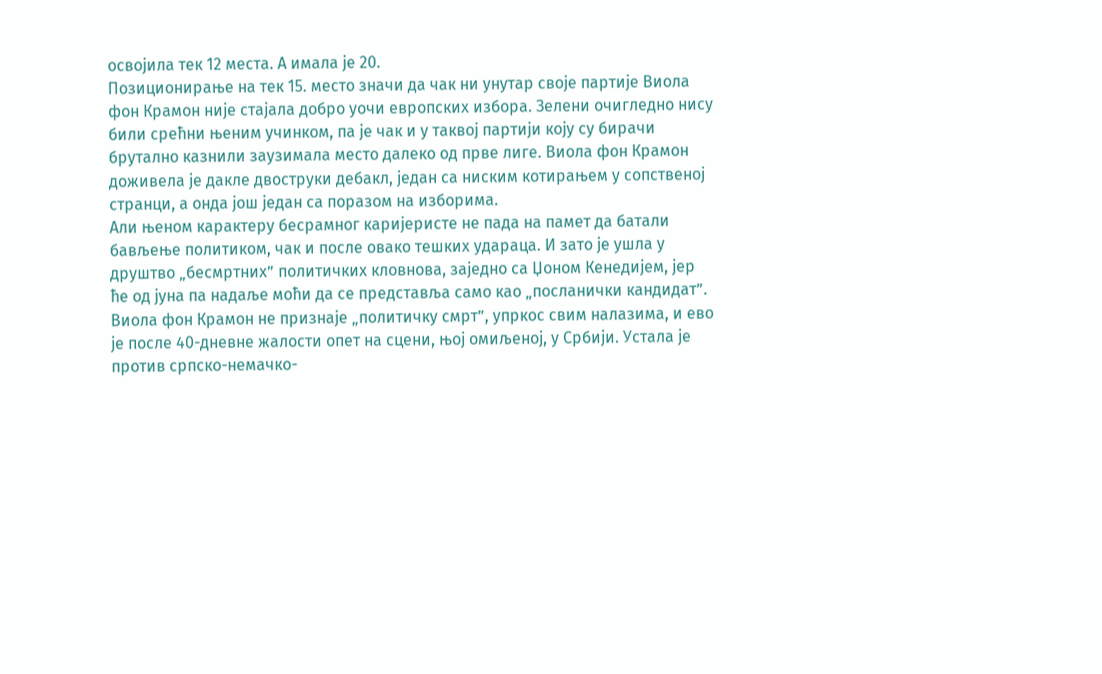освојила тек 12 места. А имала је 20.
Позиционирање на тек 15. место значи да чак ни унутар своје партије Виола фон Крамон није стајала добро уочи европских избора. Зелени очигледно нису били срећни њеним учинком, па је чак и у таквој партији коју су бирачи брутално казнили заузимала место далеко од прве лиге. Виола фон Крамон доживела је дакле двоструки дебакл, један са ниским котирањем у сопственој странци, а онда још један са поразом на изборима.
Али њеном карактеру бесрамног каријеристе не пада на памет да батали бављење политиком, чак и после овако тешких удараца. И зато је ушла у друштво „бесмртних” политичких кловнова, заједно са Џоном Кенедијем, јер ће од јуна па надаље моћи да се представља само као „посланички кандидат”.
Виола фон Крамон не признаје „политичку смрт”, упркос свим налазима, и ево је после 40-дневне жалости опет на сцени, њој омиљеној, у Србији. Устала је против српско-немачко-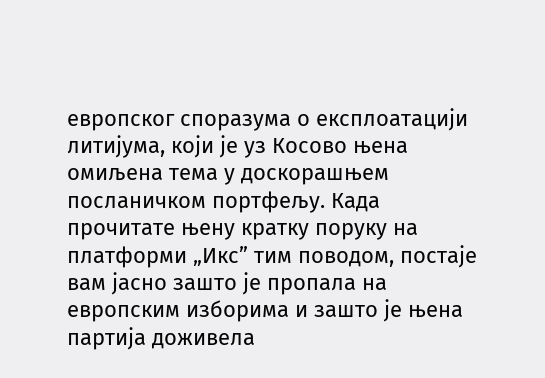европског споразума о експлоатацији литијума, који је уз Косово њена омиљена тема у доскорашњем посланичком портфељу. Када прочитате њену кратку поруку на платформи „Икс” тим поводом, постаје вам јасно зашто је пропала на европским изборима и зашто је њена партија доживела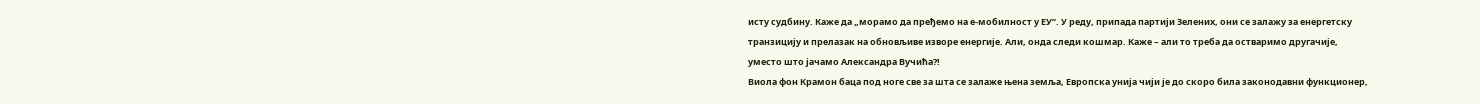исту судбину. Каже да „морамо да пређемо на е-мобилност у ЕУ”. У реду, припада партији Зелених, они се залажу за енергетску транзицију и прелазак на обновљиве изворе енергије. Али, онда следи кошмар. Каже – али то треба да остваримо другачије, уместо што јачамо Александра Вучића?!
Виола фон Крамон баца под ноге све за шта се залаже њена земља, Европска унија чији је до скоро била законодавни функционер,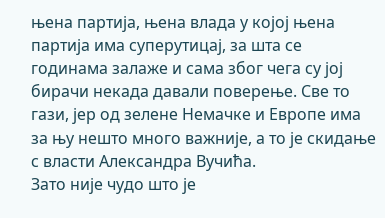њена партија, њена влада у којој њена партија има суперутицај, за шта се годинама залаже и сама због чега су јој бирачи некада давали поверење. Све то гази, јер од зелене Немачке и Европе има за њу нешто много важније, а то је скидање с власти Александра Вучића.
Зато није чудо што је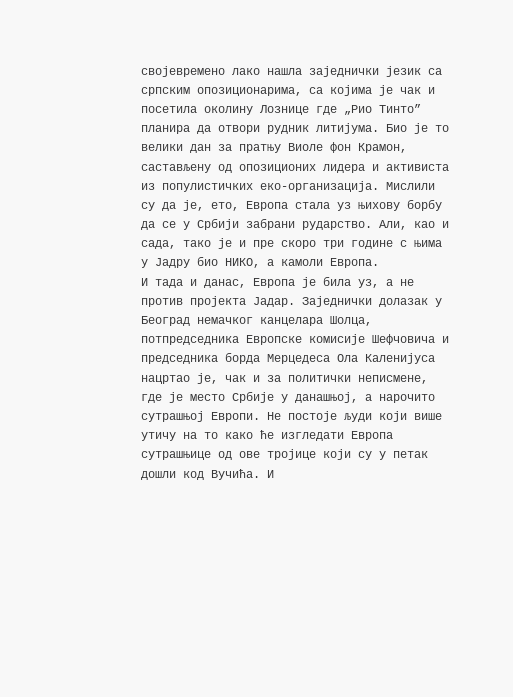својевремено лако нашла заједнички језик са српским опозиционарима, са којима је чак и посетила околину Лознице где „Рио Тинто” планира да отвори рудник литијума. Био је то велики дан за пратњу Виоле фон Крамон, састављену од опозиционих лидера и активиста из популистичких еко-организација. Мислили су да је, ето, Европа стала уз њихову борбу да се у Србији забрани рударство. Али, као и сада, тако је и пре скоро три године с њима у Јадру био НИКО, а камоли Европа.
И тада и данас, Европа је била уз, а не против пројекта Јадар. Заједнички долазак у Београд немачког канцелара Шолца, потпредседника Европске комисије Шефчовича и председника борда Мерцедеса Ола Каленијуса нацртао је, чак и за политички неписмене, где је место Србије у данашњој, а нарочито сутрашњој Европи. Не постоје људи који више утичу на то како ће изгледати Европа сутрашњице од ове тројице који су у петак дошли код Вучића. И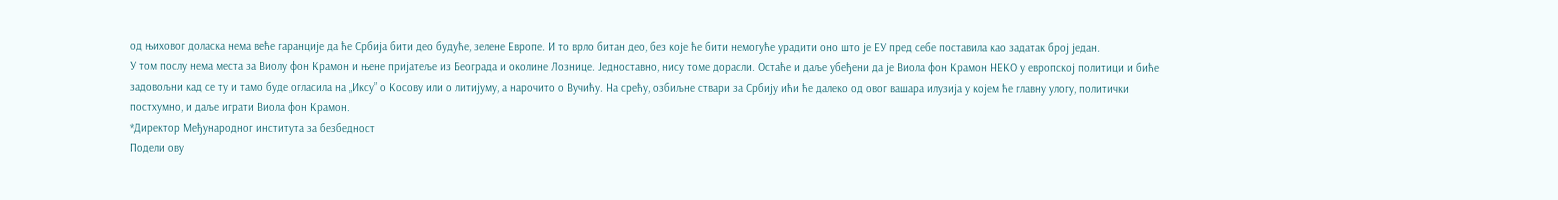од њиховог доласка нема веће гаранције да ће Србија бити део будуће, зелене Европе. И то врло битан део, без које ће бити немогуће урадити оно што је ЕУ пред себе поставила као задатак број један.
У том послу нема места за Виолу фон Крамон и њене пријатеље из Београда и околине Лознице. Једноставно, нису томе дорасли. Остаће и даље убеђени да је Виола фон Крамон НЕКО у европској политици и биће задовољни кад се ту и тамо буде огласила на „Иксу” о Косову или о литијуму, а нарочито о Вучићу. На срећу, озбиљне ствари за Србију ићи ће далеко од овог вашара илузија у којем ће главну улогу, политички постхумно, и даље играти Виола фон Крамон.
*Директор Међународног института за безбедност
Подели ову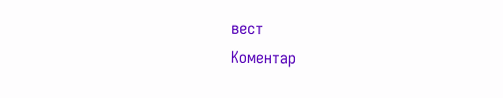вест
Комeнтар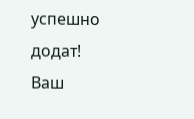успeшно додат!
Ваш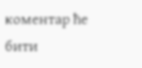комeнтар ћe бити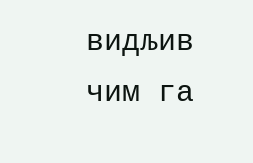видљив чим га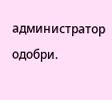администратор одобри.